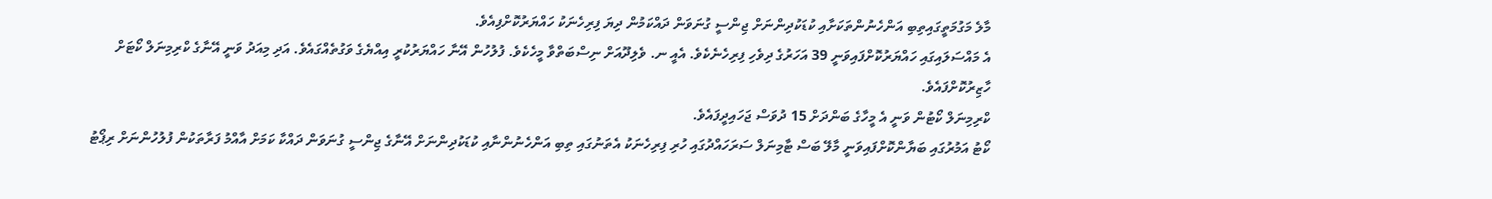މާލެ މަގުމަތީގައިތިބި އަންހެނުންތަކަށާއި ކުޑަކުދިންނަށް ޖިންސީ ގުނަވަން ދައްކަމުން ދިޔަ ފިރިހެނަކު ހައްޔަރުކޮށްފިއެވެ.
އެ މައްސަލައިގައި ހައްޔަރުކޮށްފައިވަނީ 39 އަހަރުގެ ދިވެހި ފިރިހެނެކެވެ. އެއީ ނ. ވެލިދޫއަށް ނިސްބަތްވާ މީހެކެވެ. ފުލުހުން އޭނާ ހައްޔަރުކުރީ އިއްޔެގެ ވަގުތެއްގައެވެ. އަދި މިއަދު ވަނީ އޭނާގެ ކްރިމިނަލް ކޯޓަށް ހާޒިރުކޮށްފައެވެ.
ކްރިމިނަލް ކޯޓުން ވަނީ އެ މީހާގެ ބަންދަށް 15 ދުވަސް ޖަހައިދީފައެވެ.
ކޯޓު އަމުރުގައި ބަޔާންކޮށްފައިވަނީ މާލޭ ބަސް ޓާމިނަލް ސަރަހައްދުގައި ހުރި ފިރިހެނަކު އެތަނުގައި ތިބި އަންހެނުންނާއި ކުޑަކުދިންނަށް އޭނާގެ ޖިންސީ ގުނަވަން ދައްކާ ކަމަށް އާއްމު ފަރާތަކުން ފުލުހުންނަށް ރިޕޯޓު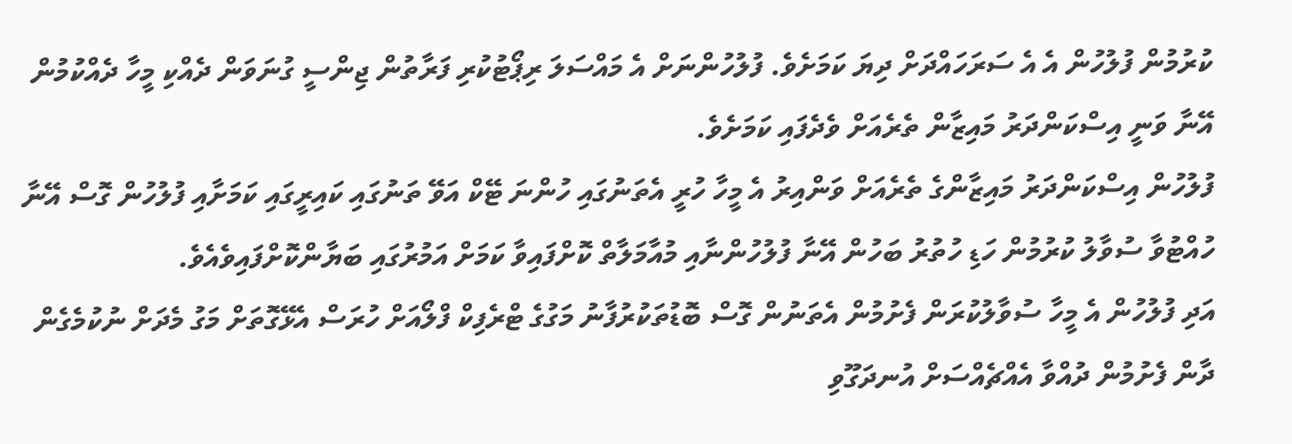ކުރުމުން ފުލުހުން އެ އެ ސަރަހައްދަށް ދިޔަ ކަމަށެވެ. ފުލުހުންނަށް އެ މައްސަލަ ރިޕޯޓުކުރި ފަރާތުން ޖިންސީ ގުނަވަން ދެއްކި މީހާ ދެއްކުމުން އޭނާ ވަނީ އިސްކަންދަރު މައިޒާން ތެރެއަށް ވެދެފައި ކަމަށެވެ.
ފުލުހުން އިސްކަންދަރު މައިޒާންގެ ތެރެއަށް ވަންއިރު އެ މީހާ ހުރީ އެތަނުގައި ހުންނަ ޓޭކް އަވޭ ތަނުގައި ކައިރީގައި ކަމަށާއި ފުލުހުން ގޮސް އޭނާ ހުއްޓުވާ ސުވާލު ކުރުމުން ހަޑި ހުތުރު ބަހުން އޭނާ ފުލުހުންނާއި މުއާމަލާތް ކޮށްފައިވާ ކަމަށް އަމުރުގައި ބަޔާންކޮށްފައިވެއެވެ.
އަދި ފުލުހުން އެ މީހާ ސުވާލުކުރަން ފެށުމުން އެތަނުން ގޮސް ބޮޑުތަކުރުފާނު މަގުގެ ޓްރެފިކް ފްލޯއަށް ހުރަސް އެޅޭގޮތަށް މަގު މެދަށް ނުކުމެގެން ދާން ފެށުމުން ދުއްވާ އެއްޗެއްސަށް އުނދަގޫވި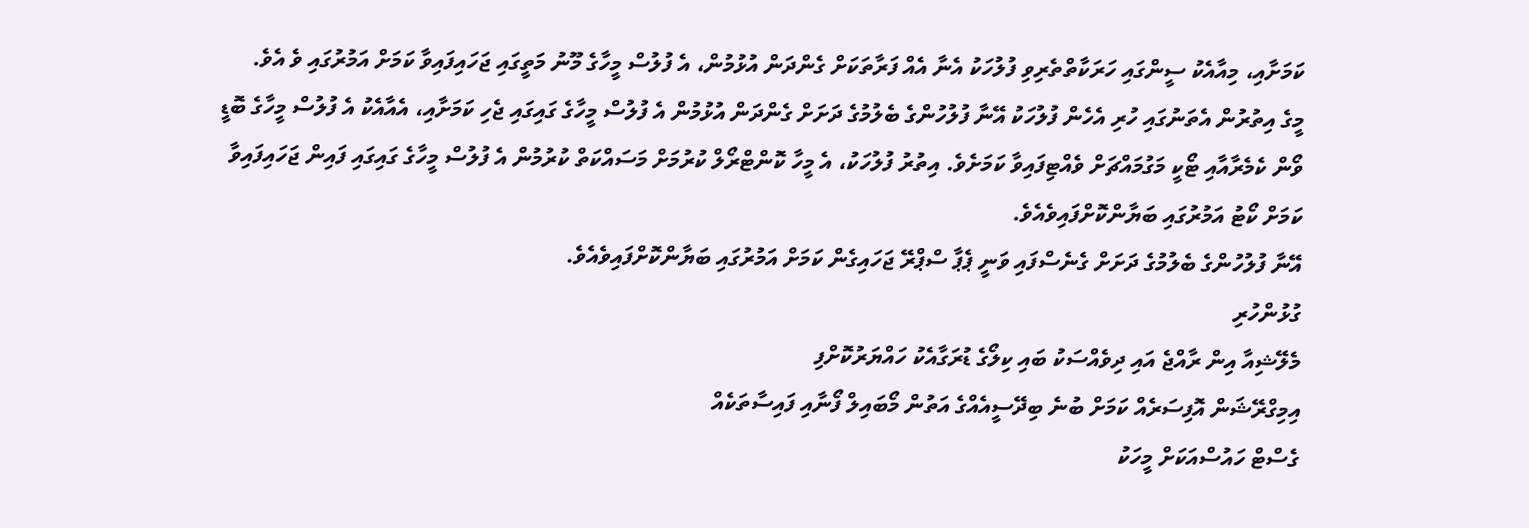ކަމަށާއި، މިއާއެކު ސީންގައި ހަރަކާތްތެރިވި ފުލުހަކު އެނާ އެއް ފަރާތަކަށް ގެންދަން އުޅުމުން، އެ ފުލުސް މީހާގެ މޫނު މަތީގައި ޖަހައިފައިވާ ކަމަށް އަމުރުގައި ވެ އެވެ.
މީގެ އިތުރުން އެތަނުގައި ހުރި އެހެން ފުލުހަކު އޭނާ ފުލުހުންގެ ބެލުމުގެ ދަށަށް ގެންދަން އުޅުމުން އެ ފުލުސް މީހާގެ ގައިގައި ޖެހި ކަމަށާއި، އެއާއެކު އެ ފުލުސް މީހާގެ ބޮޑީ ވޯން ކެމެރާއާއި ޓޯކީ މަގުމައްޗަށް ވެއްޓިފައިވާ ކަމަށެވެ. އިތުރު ފުލުހަކު، އެ މީހާ ކޮންޓްރޯލް ކުރުމަށް މަސައްކަތް ކުރުމުން އެ ފުލުސް މީހާގެ ގައިގައި ފައިން ޖަހައިފައިވާ ކަމަށް ކޯޓު އަމުރުގައި ބަޔާންކޮށްފައިވެއެވެ.
އޭނާ ފުލުހުންގެ ބެލުމުގެ ދަށަށް ގެނެސްފައި ވަނީ ޕެޕާ ސްޕްރޭ ޖަހައިގެން ކަމަށް އަމުރުގައި ބަޔާންކޮށްފައިވެއެވެ.
ގުޅުންހުރި
މެލޭޝިއާ އިން ރާއްޖެ އައި ދިވެއްސަކު ބައި ކިލޯގެ ޑުރަގާއެކު ހައްޔަރުކޮށްފި
އިމިގްރޭޝަން އޮފިސަރެއް ކަމަށް ބުނެ ބިދޭސީއެއްގެ އަތުން މޯބައިލް ފޯނާއި ފައިސާތަކެއް
ގެސްޓް ހައުސްއަކަށް މީހަކު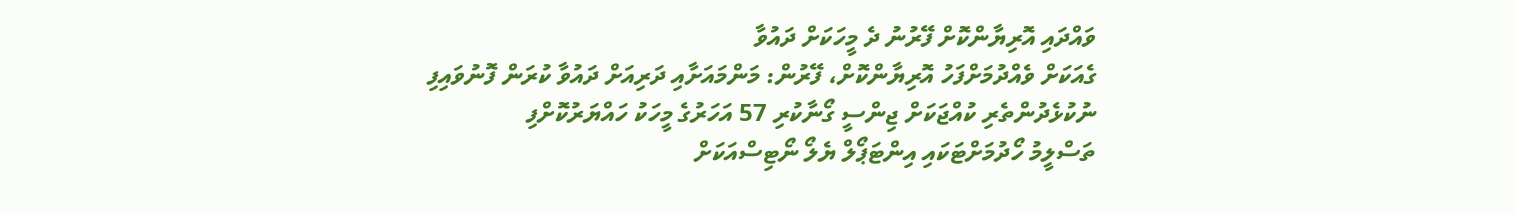ވައްދައި އޮރިޔާންކޮށް ފޭރުނު ދެ މީހަކަށް ދައުވާ
ގެއަކަށް ވެއްދުމަށްފަހު އޮރިޔާންކޮށް، ފޭރުން: މަންމައަށާއި ދަރިއަށް ދައުވާ ކުރަން ފޮނުވައިފި
ނުކުޅެދުންތެރި ކުއްޖަކަށް ޖިންސީ ގޯނާކުރި 57 އަހަރުގެ މީހަކު ހައްޔަރުކޮށްފި
ތަސްލީމު ހޯދުމަށްޓަކައި އިންޓަޕޯލް ޔެލޯ ނޯޓިސްއަކަށް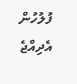ފުލުހުން އެދިއްޖެ